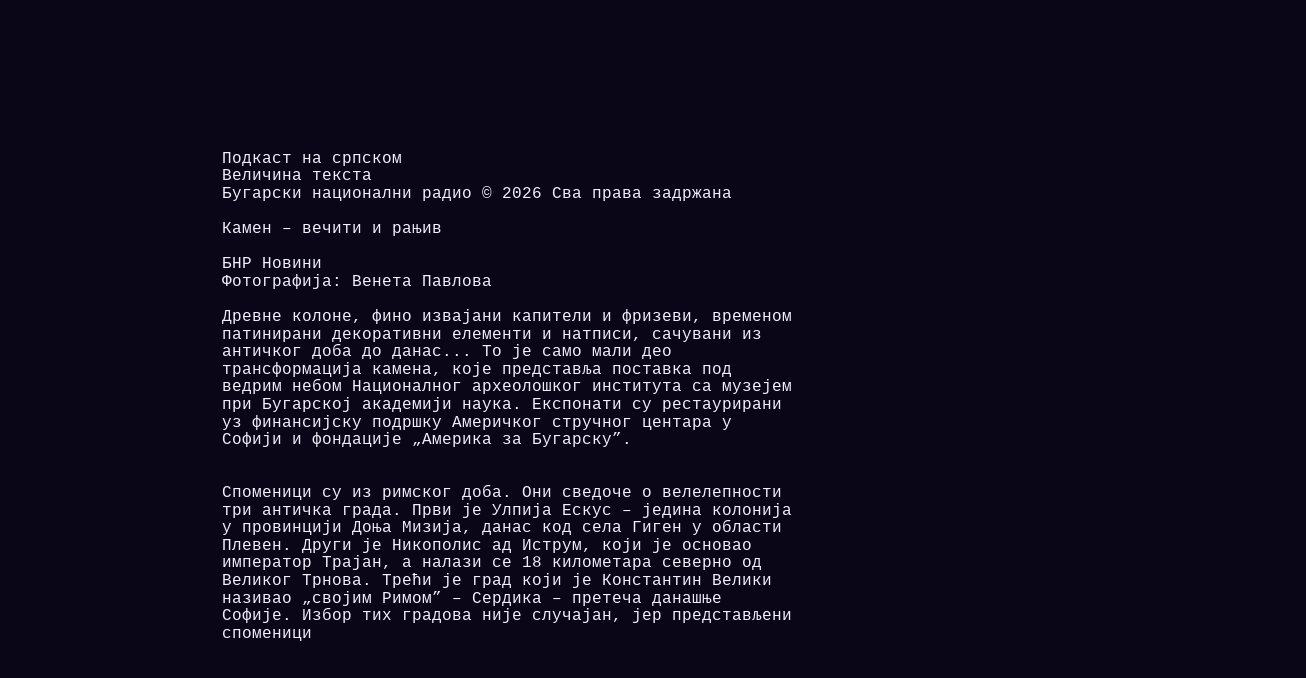Подкаст на српском
Величина текста
Бугарски национални радио © 2026 Сва права задржана

Камeн – вечити и рањив

БНР Новини
Фотографија: Венета Павлова

Древне колоне, фино извајани капители и фризеви, временом патинирани декоративни елементи и натписи, сачувани из античког доба до данас... То је само мали део трансформација камена, које представља поставка под ведрим небом Националног археолошког института са музејем при Бугарској академији наука. Експонати су рестаурирани уз финансијску подршку Америчког стручног центара у Софији и фондације „Америка за Бугарску”.


Споменици су из римског доба. Они сведоче о велелепности три античка града. Први је Улпија Ескус – једина колонија у провинцији Доња Мизија, данас код села Гиген у области Плевен. Други је Никополис ад Иструм, који је основао император Трајан, а налази се 18 километара северно од Великог Трнова. Трећи је град који је Константин Велики називао „својим Римом” – Сердика – претеча данашње Софије. Избор тих градова није случајан, јер представљени споменици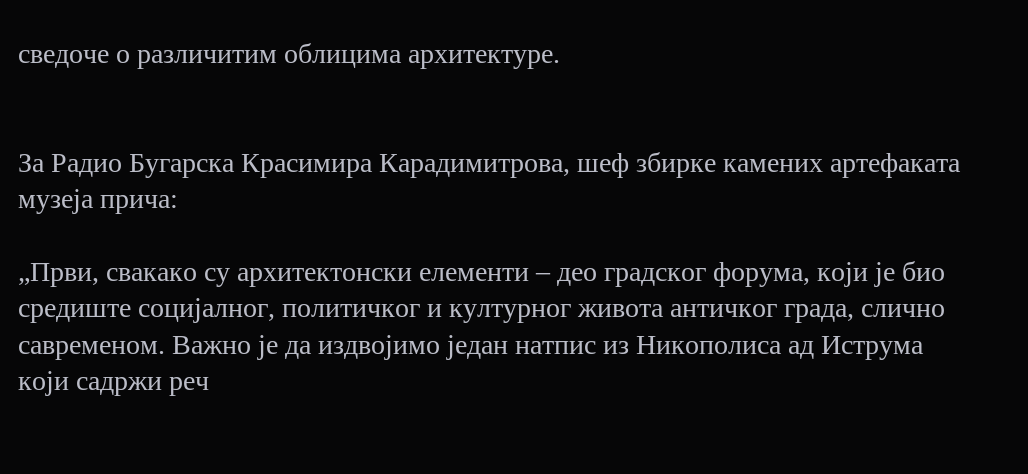сведоче о различитим облицима архитектуре.


За Радио Бугарска Красимира Карадимитрова, шеф збирке камених артефаката музеја прича:

„Први, свакако су архитектонски елементи – део градског форума, који је био средиште социјалног, политичког и културног живота античког града, слично савременом. Важно је да издвојимо један натпис из Никополиса ад Иструма који садржи реч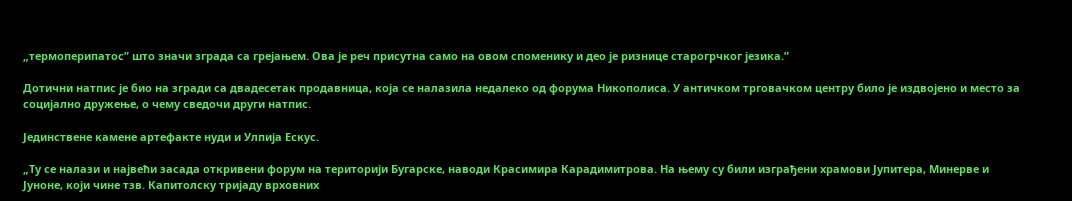„термоперипатос” што значи зграда са грејањем. Ова је реч присутна само на овом споменику и део је ризнице старогрчког језика.”

Дотични натпис је био на згради са двадесетак продавница, која се налазила недалеко од форума Никополиса. У античком трговачком центру било је издвојено и место за социјално дружење, о чему сведочи други натпис.

Јединствене камене артефакте нуди и Улпија Ескус.

„Ту се налази и највећи засада откривени форум на територији Бугарске, наводи Красимира Карадимитрова. На њему су били изграђени храмови Јупитера, Минерве и Јуноне, који чине тзв. Капитолску тријаду врховних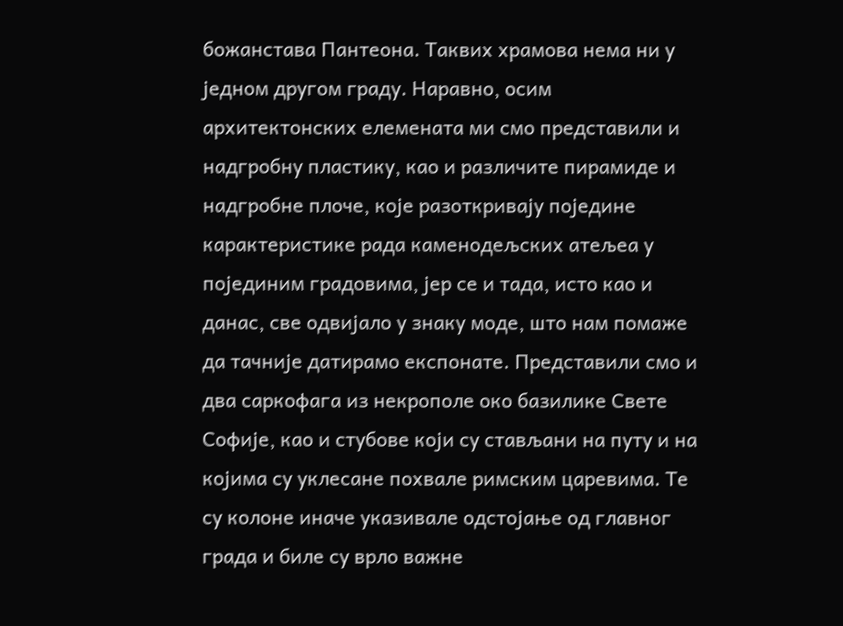божанстава Пантеона. Таквих храмова нема ни у једном другом граду. Наравно, осим архитектонских елемената ми смо представили и надгробну пластику, као и различите пирамиде и надгробне плоче, које разоткривају поједине карактеристике рада каменодељских атељеа у појединим градовима, јер се и тада, исто као и данас, све одвијало у знаку моде, што нам помаже да тачније датирамо експонате. Представили смо и два саркофага из некрополе око базилике Свете Софије, као и стубове који су стављани на путу и на којима су уклесане похвале римским царевима. Те су колоне иначе указивале одстојање од главног града и биле су врло важне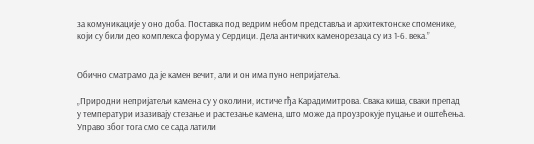за комуникације у оно доба. Поставка под ведрим небом представља и архитектонске споменике, који су били део комплекса форума у Сердици. Дела античких каменорезаца су из 1-6. века.”


Обично сматрамо да је камен вечит, али и он има пуно непријатеља.

„Природни непријатељи камена су у околини, истиче гђа Карадимитрова. Свака киша, сваки препад у температури изазивају стезање и растезање камена, што може да проузрокује пуцање и оштећења. Управо због тога смо се сада латили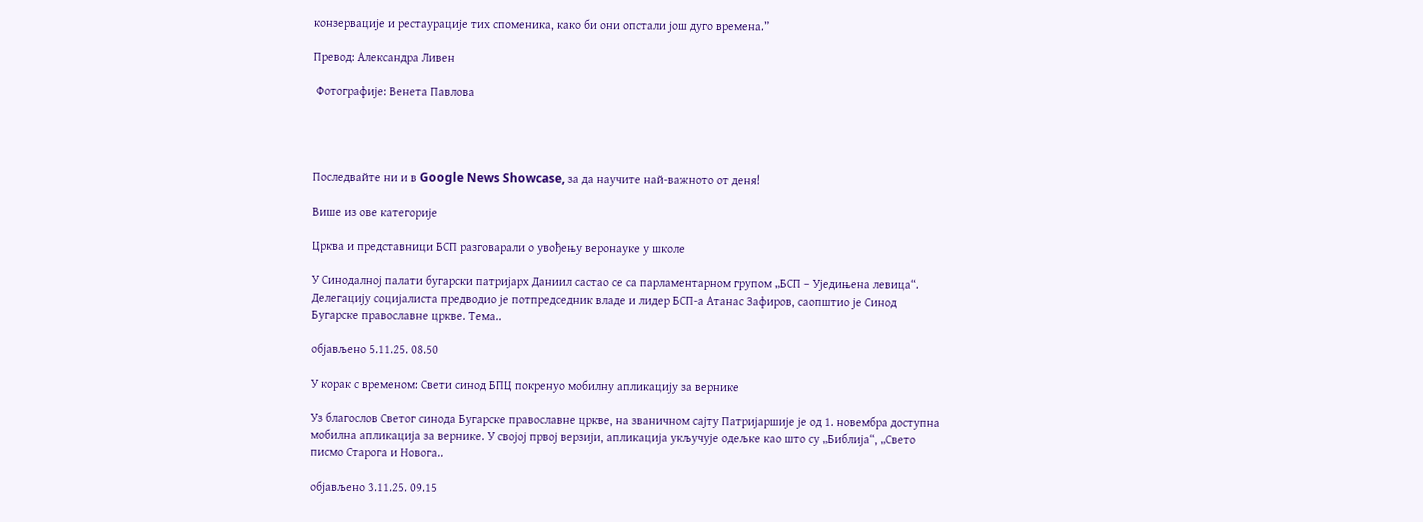конзервације и рестаурације тих споменика, како би они опстали још дуго времена.”

Превод: Александра Ливен

 Фотографије: Венета Павлова




Последвайте ни и в Google News Showcase, за да научите най-важното от деня!

Више из ове категориjе

Црква и представници БСП разговарали о увођењу веронауке у школе

У Синодалној палати бугарски патријарх Даниил састао се са парламентарном групом „БСП – Уједињена левица“. Делегацију социјалиста предводио је потпредседник владе и лидер БСП-а Атанас Зафиров, саопштио је Синод Бугарске православне цркве. Тема..

објављено 5.11.25. 08.50

У корак с временом: Свети синод БПЦ покренуо мобилну апликацију за вернике

Уз благослов Светог синода Бугарске православне цркве, на званичном сајту Патријаршије је од 1. новембра доступна мобилна апликација за вернике. У својој првој верзији, апликација укључује одељке као што су „Библија“, „Свето писмо Старога и Новога..

објављено 3.11.25. 09.15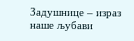Задушнице – израз наше љубави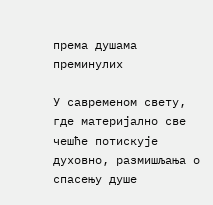према душама преминулих

У савременом свету, где материјално све чешће потискује духовно, размишљања о спасењу душе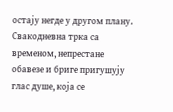остају негде у другом плану. Свакодневна трка са временом, непрестане обавезе и бриге пригушују глас душе, која се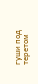гуши под теретом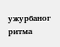ужурбаног ритма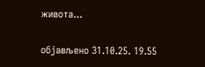живота...

објављено 31.10.25. 19.55